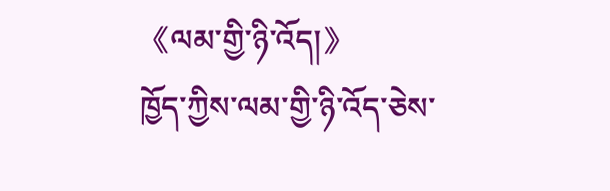《ལམ་གྱི་ཉི་འོད།》
ཁྱོད་ཀྱིས་ལམ་གྱི་ཉི་འོད་ཅེས་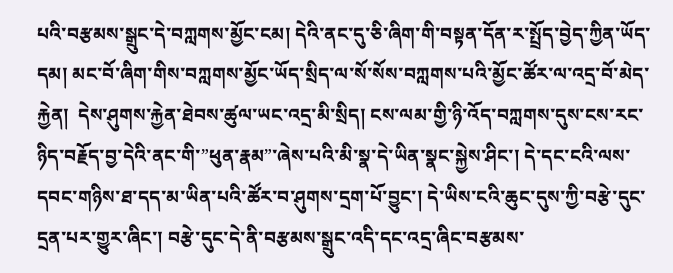པའི་བརྩམས་སྒྲུང་དེ་བཀླགས་མྱོང་ངམ། དེའི་ནང་དུ་ཅི་ཞིག་གི་བསྟན་དོན་ར་སྤྲོད་བྱེད་ཀྱིན་ཡོད་དམ། མང་བོ་ཞིག་གིས་བཀླགས་མྱོང་ཡོད་སྲིད་ལ་སོ་སོས་བཀླགས་པའི་མྱོང་ཚོར་ལ་འདྲ་བོ་མེད་རྐྱེན།  དེས་ཤུགས་རྐྱེན་ཐེབས་ཚུལ་ཡང་འདྲ་མི་སྲིད། ངས་ལམ་གྱི་ཉི་འོད་བཀླགས་དུས་ངས་རང་ཉིད་བརྗོད་བྱ་དེའི་ནང་གི་”ཕུན་རྣམ”་ཞེས་པའི་མི་སྣ་དེ་ཡིན་སྣང་སྐྱེས་ཤིང་། དེ་དང་ངའི་ལས་དབང་གཉིས་ཐ་དད་མ་ཡིན་པའི་ཚོར་བ་ཤུགས་དྲག་པོ་བྱུང་། དེ་ཡིས་ངའི་ཆུང་དུས་ཀྱི་བརྩེ་དུང་དྲན་པར་གྱུར་ཞིང་། བརྩེ་དུང་དེ་ནི་བརྩམས་སྒྲུང་འདི་དང་འདྲ་ཞིང་བརྩམས་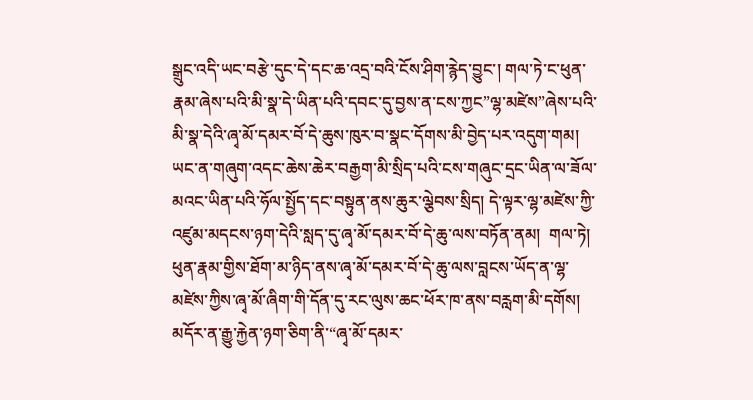སྒྲུང་འདི་ཡང་བརྩེ་དུང་དེ་དང་ཆ་འདྲ་བའི་ངོས་ཤིག་རྙེད་བྱུང་། གལ་ཏེ་ང་ཕུན་རྣམ་ཞེས་པའི་མི་སྣ་དེ་ཡིན་པའི་དབང་དུ་བྱས་ན་ངས་ཀྱང”ལྷ་མཛེས”ཞེས་པའི་མི་སྣ་དེའི་ཞྭ་མོ་དམར་བོ་དེ་ཆུས་ཁུར་བ་སྣང་དོགས་མི་བྱེད་པར་འདུག་གམ། ཡང་ན་གཞུག་འདང་ཆེས་ཆེར་བརྒྱག་མི་སྲིད་པའི་ངས་གཞུང་དྲང་ཡིན་ལ་ཟོལ་མའང་ཡིན་པའི་ཧོལ་སྤྱོད་དང་བསྟུན་ནས་ཆུར་ལྕེབས་སྲིད། དེ་ལྟར་ལྷ་མཛེས་ཀྱི་འཛུམ་མདངས་ཉག་དེའི་སླད་དུ་ཞྭ་མོ་དམར་བོ་དེ་ཆུ་ལས་བཏོན་ནམ།  གལ་ཏེ། ཕུན་རྣམ་གྱིས་ཐོག་མ་ཉིད་ནས་ཞྭ་མོ་དམར་བོ་དེ་ཆུ་ལས་བླངས་ཡོད་ན་ལྷ་མཛེས་ཀྱིས་ཞྭ་མོ་ཞིག་གི་དོན་དུ་རང་ལུས་ཆང་ཕོར་ཁ་ནས་བརླག་མི་དགོས། མདོར་ན་རྒྱུ་རྐྱེན་ཉག་ཅིག་ནི་“ཞྭ་མོ་དམར་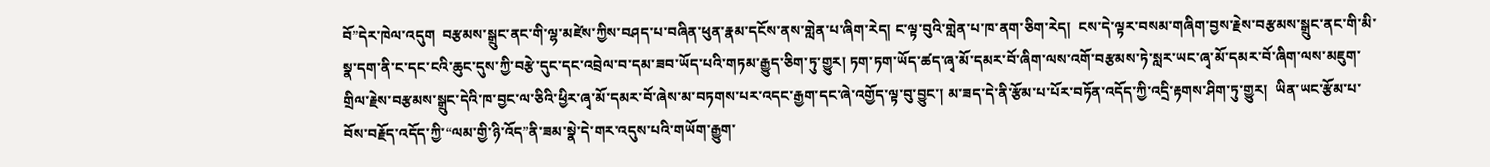བོ”དེར་ཁེལ་འདུག  བརྩམས་སྒྲུང་ནང་གི་ལྷ་མཛེས་ཀྱིས་བཤད་པ་བཞིན་ཕུན་རྣམ་དངོས་ནས་གླེན་པ་ཞིག་རེད། ང་ལྟ་བུའི་གླེན་པ་ཁ་ནག་ཅིག་རེད།  ངས་དེ་ལྟར་བསམ་གཞིག་བྱས་རྗེས་བརྩམས་སྒྲུང་ནང་གི་མི་སྣ་དག་ནི་ང་དང་ངའི་ཆུང་དུས་ཀྱི་བརྩེ་དུང་དང་འབྲེལ་བ་དམ་ཟབ་ཡོད་པའི་གཏམ་རྒྱུད་ཅིག་ཏུ་གྱུར། ཏག་ཏག་ཡོད་ཚད་ཞྭ་མོ་དམར་བོ་ཞིག་ལས་འགོ་བརྩམས་ཏེ་སླར་ཡང་ཞྭ་མོ་དམར་བོ་ཞིག་ལས་མཇུག་གྲིལ་རྗེས་བརྩམས་སྒྲུང་དེའི་ཁ་བྱང་ལ་ཅིའི་ཕྱིར་ཞྭ་མོ་དམར་བོ་ཞེས་མ་བཏགས་པར་འདང་རྒྱག་དང་ཞེ་འགྱོད་ལྟ་བུ་བྱུང་། མ་ཟད་དེ་ནི་རྩོམ་པ་པོར་བཏོན་འདོད་ཀྱི་འདྲི་རྟགས་ཤིག་ཏུ་གྱུར།  ཡིན་ཡང་རྩོམ་པ་བོས་བརྗོད་འདོད་ཀྱི་“ལམ་གྱི་ཉི་འོད”ནི་ཟམ་སྣེ་དེ་གར་འདུས་པའི་གཡོག་རྒྱུག་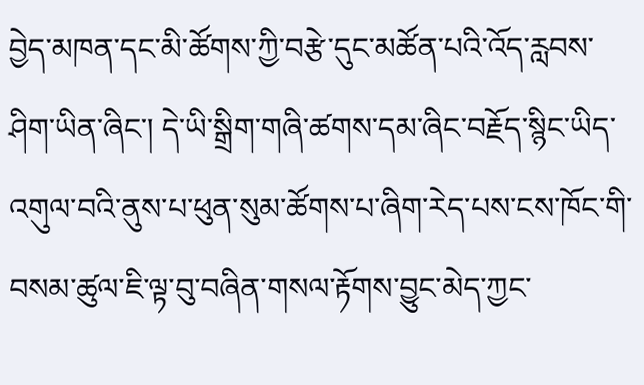བྱེད་མཁན་དང་མི་ཚོགས་ཀྱི་བརྩེ་དུང་མཚོན་པའི་འོད་རླབས་ཤིག་ཡིན་ཞིང་། དེ་ཡི་སྒྲིག་གཞི་ཚགས་དམ་ཞིང་བརྗོད་སྙིང་ཡིད་འགུལ་བའི་ནུས་པ་ཕུན་སུམ་ཚོགས་པ་ཞིག་རེད་པས་ངས་ཁོང་གི་བསམ་ཚུལ་ཇི་ལྟ་བུ་བཞིན་གསལ་རྟོགས་བྱུང་མེད་ཀྱང་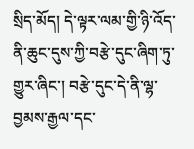སྲིད་མོད། དེ་ལྟར་ལམ་གྱི་ཉི་འོད་ནི་ཆུང་དུས་ཀྱི་བརྩེ་དུང་ཞིག་ཏུ་གྱུར་ཞིང་། བརྩེ་དུང་དེ་ནི་ལྷ་བྱམས་རྒྱལ་དང་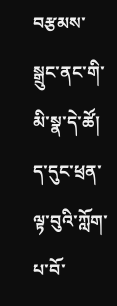བརྩམས་སྒྲུང་ནང་གི་མི་སྣ་དེ་ཚོ། ད་དུང་ཕྲན་ལྟ་བུའི་ཀློག་པ་བོ་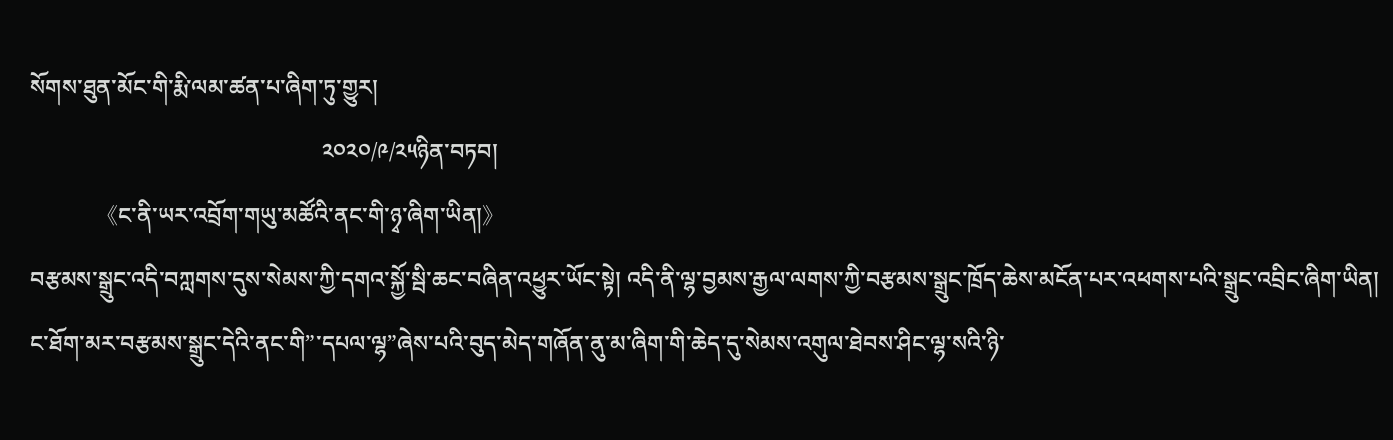སོགས་ཐུན་མོང་གི་རྨི་ལམ་ཚན་པ་ཞིག་ཏུ་གྱུར།
                                                   ༢༠༢༠/༩/༢༥ཉིན་བཏབ།
           《ང་ནི་ཡར་འབྲོག་གཡུ་མཚོའི་ནང་གི་ཉྭ་ཞིག་ཡིན།》
བརྩམས་སྒྲུང་འདི་བཀླགས་དུས་སེམས་ཀྱི་དགའ་སྐྱོ་སྦི་ཆང་བཞིན་འཕྱུར་ཡོང་སྟེ། འདི་ནི་ལྷ་བྱམས་རྒྱལ་ལགས་ཀྱི་བརྩམས་སྒྲུང་ཁྲོད་ཆེས་མངོན་པར་འཕགས་པའི་སྒྲུང་འབྲིང་ཞིག་ཡིན། ང་ཐོག་མར་བརྩམས་སྒྲུང་དེའི་ནང་གི”་དཔལ་ལྷ”ཞེས་པའི་བུད་མེད་གཞོན་ནུ་མ་ཞིག་གི་ཆེད་དུ་སེམས་འགུལ་ཐེབས་ཤིང་ལྷ་སའི་ཉི་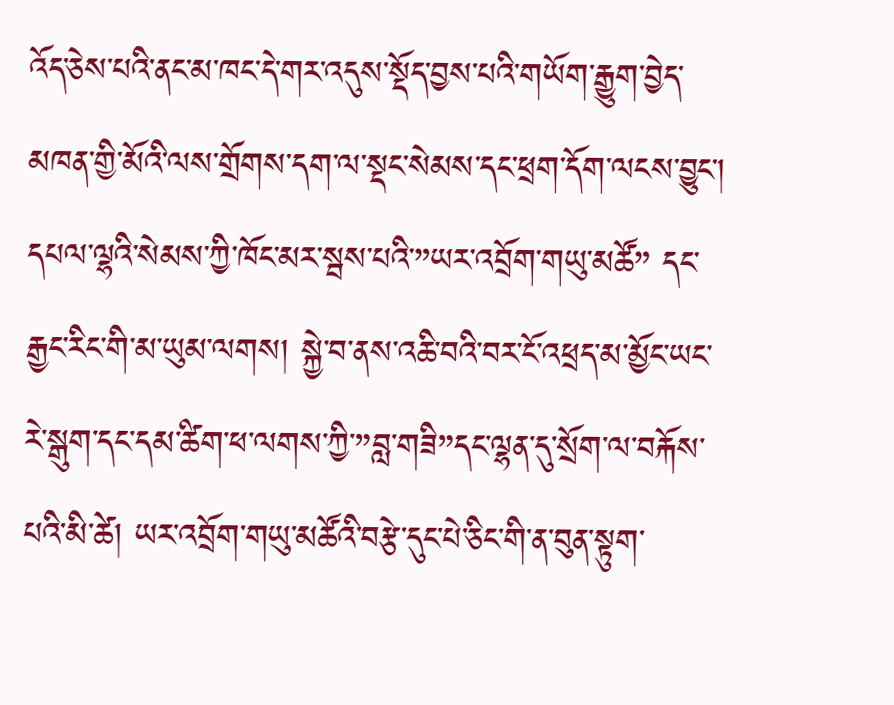འོད་ཅེས་པའི་ནང་མ་ཁང་དེ་གར་འདུས་སྡོད་བྱས་པའི་གཡོག་རྒྱུག་བྱེད་མཁན་གྱི་མོའི་ལས་གྲོགས་དག་ལ་སྡང་སེམས་དང་ཕྲག་དོག་ལངས་བྱུང་། དཔལ་ལྷའི་སེམས་ཀྱི་ཁོང་མར་སྦས་པའི་”ཡར་འབྲོག་གཡུ་མཚོ” དང་རྒྱང་རིང་གི་མ་ཡུམ་ལགས། སྐྱེ་བ་ནས་འཆི་བའི་བར་ངོ་འཕྲད་མ་མྱོང་ཡང་རེ་སྒུག་དང་དམ་ཚིག་ཕ་ལགས་ཀྱི་”བླ་གཟི”དང་ལྷན་དུ་སྲོག་ལ་བརྐོས་པའི་མི་ཚེ། ཡར་འབྲོག་གཡུ་མཚོའི་བརྩེ་དུང་པེ་ཅིང་གི་ན་བུན་སྟུག་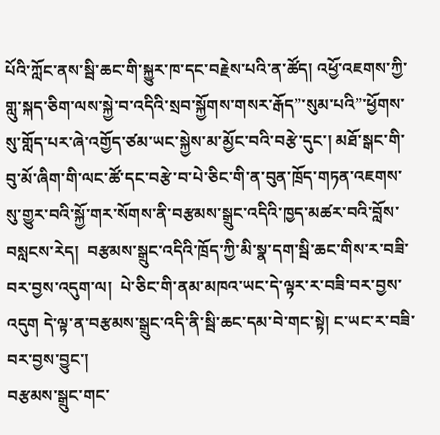པོའི་ཀློང་ནས་སྦི་ཆང་གི་སྐྱུར་ཁ་དང་བརྗེས་པའི་ན་ཚོད། འཕྱོ་འཇགས་ཀྱི་གླུ་སྐད་ཅིག་ལས་སྐྱེ་བ་འདིའི་སྲབ་སྐྱོགས་གསར་རྒོད”་སུམ་པའི”་ཕྱོགས་སུ་གློད་པར་ཞེ་འགྱོད་ཙམ་ཡང་སྐྱེས་མ་མྱོང་བའི་བརྩེ་དུང་། མཐོ་སྒང་གི་བུ་མོ་ཞིག་གི་ལང་ཚོ་དང་བརྩེ་བ་པེ་ཅིང་གི་ན་བུན་ཁྲོད་གཏན་འཇགས་སུ་གྱུར་བའི་སྐྱོ་གར་སོགས་ནི་བརྩམས་སྒྲུང་འདིའི་ཁྱད་མཚར་བའི་བློས་བསླངས་རེད།  བརྩམས་སྒྲུང་འདིའི་ཁྲོད་ཀྱི་མི་སྣ་དག་སྦི་ཆང་གིས་ར་བཟི་བར་བྱས་འདུག་ལ།  པེ་ཅིང་གི་ནམ་མཁའ་ཡང་དེ་ལྟར་ར་བཟི་བར་བྱས་འདུག དེ་ལྟ་ན་བརྩམས་སྒྲུང་འདི་ནི་སྦི་ཆང་དམ་བེ་གང་སྟེ། ང་ཡང་ར་བཟི་བར་བྱས་བྱུང་།
བརྩམས་སྒྲུང་གང་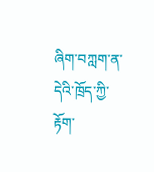ཞིག་བཀླག་ན་དེའི་ཁྲོད་ཀྱི་རྟོག་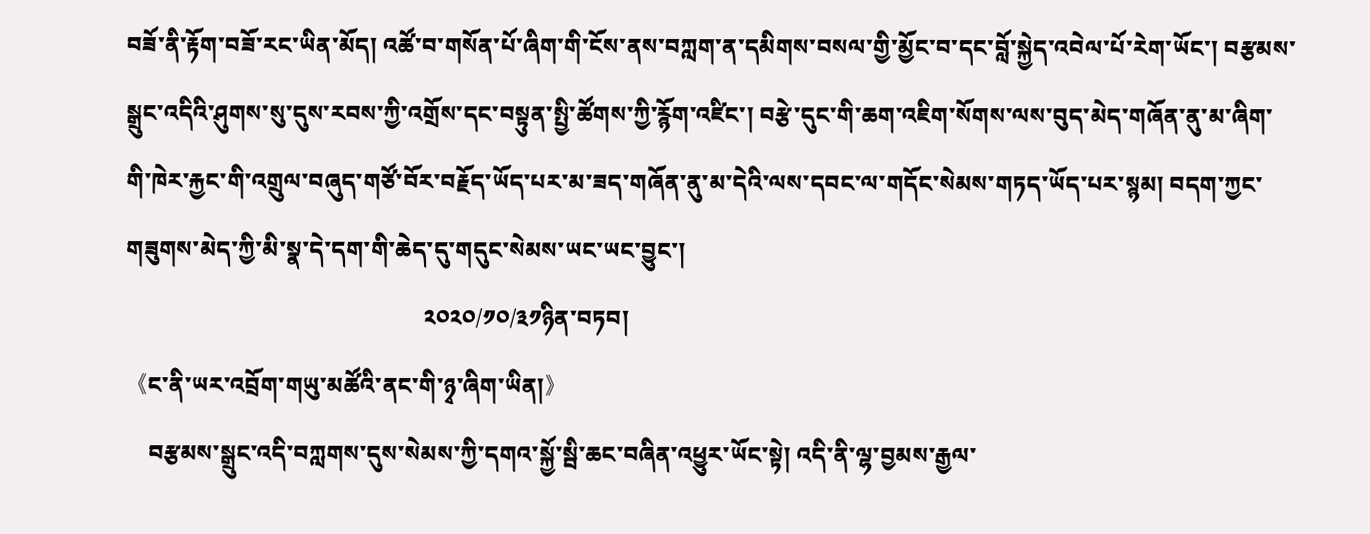བཟོ་ནི་རྟོག་བཟོ་རང་ཡིན་མོད། འཚོ་བ་གསོན་པོ་ཞིག་གི་ངོས་ནས་བཀླག་ན་དམིགས་བསལ་གྱི་མྱོང་བ་དང་བློ་སྐྱེད་འབེལ་པོ་རེག་ཡོང་། བརྩམས་སྒྲུང་འདིའི་ཤུགས་སུ་དུས་རབས་ཀྱི་འགྲོས་དང་བསྟུན་སྤྱི་ཚོགས་ཀྱི་རྙོག་འཛིང་། བརྩེ་དུང་གི་ཆག་འཇིག་སོགས་ལས་བུད་མེད་གཞོན་ནུ་མ་ཞིག་གི་ཁེར་རྐྱང་གི་འགྲུལ་བཞུད་གཙོ་བོར་བརྗོད་ཡོད་པར་མ་ཟད་གཞོན་ནུ་མ་དེའི་ལས་དབང་ལ་གདོང་སེམས་གཏད་ཡོད་པར་སྙམ། བདག་ཀྱང་གཟུགས་མེད་ཀྱི་མི་སྣ་དེ་དག་གི་ཆེད་དུ་གདུང་སེམས་ཡང་ཡང་བྱུང་།
                                                    ༢༠༢༠/༡༠/༣༡ཉིན་བཏབ།
《ང་ནི་ཡར་འབྲོག་གཡུ་མཚོའི་ནང་གི་ཉྭ་ཞིག་ཡིན།》
    བརྩམས་སྒྲུང་འདི་བཀླགས་དུས་སེམས་ཀྱི་དགའ་སྐྱོ་སྦི་ཆང་བཞིན་འཕྱུར་ཡོང་སྟེ། འདི་ནི་ལྷ་བྱམས་རྒྱལ་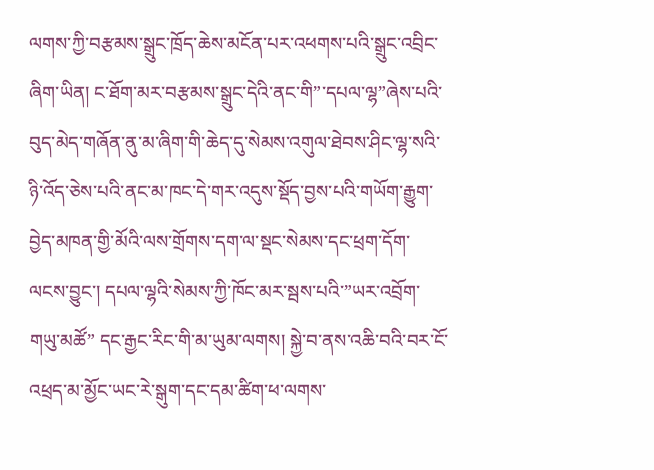ལགས་ཀྱི་བརྩམས་སྒྲུང་ཁྲོད་ཆེས་མངོན་པར་འཕགས་པའི་སྒྲུང་འབྲིང་ཞིག་ཡིན། ང་ཐོག་མར་བརྩམས་སྒྲུང་དེའི་ནང་གི”་དཔལ་ལྷ”ཞེས་པའི་བུད་མེད་གཞོན་ནུ་མ་ཞིག་གི་ཆེད་དུ་སེམས་འགུལ་ཐེབས་ཤིང་ལྷ་སའི་ཉི་འོད་ཅེས་པའི་ནང་མ་ཁང་དེ་གར་འདུས་སྡོད་བྱས་པའི་གཡོག་རྒྱུག་བྱེད་མཁན་གྱི་མོའི་ལས་གྲོགས་དག་ལ་སྡང་སེམས་དང་ཕྲག་དོག་ལངས་བྱུང་། དཔལ་ལྷའི་སེམས་ཀྱི་ཁོང་མར་སྦས་པའི་”ཡར་འབྲོག་གཡུ་མཚོ” དང་རྒྱང་རིང་གི་མ་ཡུམ་ལགས། སྐྱེ་བ་ནས་འཆི་བའི་བར་ངོ་འཕྲད་མ་མྱོང་ཡང་རེ་སྒུག་དང་དམ་ཚིག་ཕ་ལགས་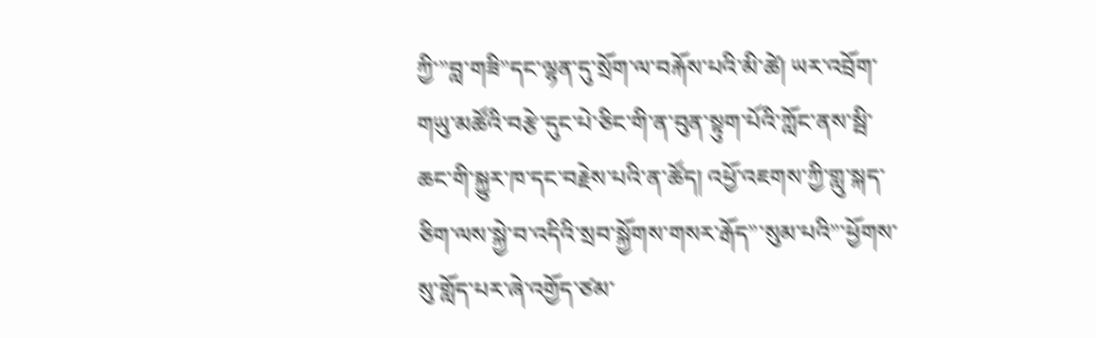ཀྱི་”བླ་གཟི”དང་ལྷན་དུ་སྲོག་ལ་བརྐོས་པའི་མི་ཚེ། ཡར་འབྲོག་གཡུ་མཚོའི་བརྩེ་དུང་པེ་ཅིང་གི་ན་བུན་སྟུག་པོའི་ཀློང་ནས་སྦི་ཆང་གི་སྐྱུར་ཁ་དང་བརྗེས་པའི་ན་ཚོད། འཕྱོ་འཇགས་ཀྱི་གླུ་སྐད་ཅིག་ལས་སྐྱེ་བ་འདིའི་སྲབ་སྐྱོགས་གསར་རྒོད”་སུམ་པའི”་ཕྱོགས་སུ་གློད་པར་ཞེ་འགྱོད་ཙམ་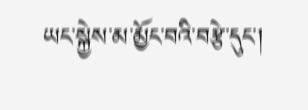ཡང་སྐྱེས་མ་མྱོང་བའི་བརྩེ་དུང་།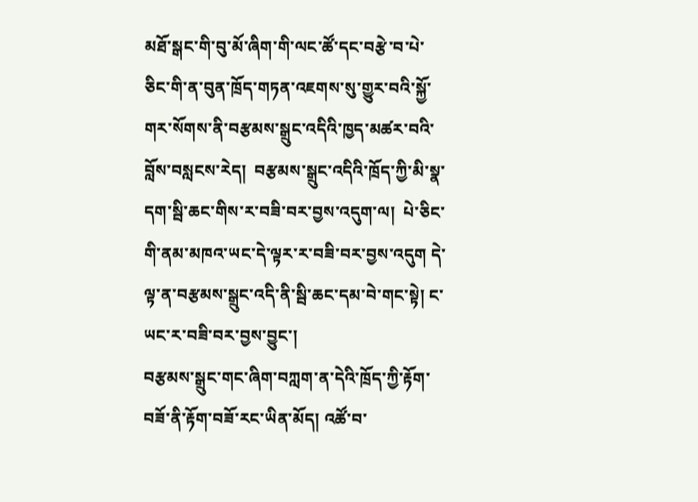མཐོ་སྒང་གི་བུ་མོ་ཞིག་གི་ལང་ཚོ་དང་བརྩེ་བ་པེ་ཅིང་གི་ན་བུན་ཁྲོད་གཏན་འཇགས་སུ་གྱུར་བའི་སྐྱོ་གར་སོགས་ནི་བརྩམས་སྒྲུང་འདིའི་ཁྱད་མཚར་བའི་བློས་བསླངས་རེད།  བརྩམས་སྒྲུང་འདིའི་ཁྲོད་ཀྱི་མི་སྣ་དག་སྦི་ཆང་གིས་ར་བཟི་བར་བྱས་འདུག་ལ།  པེ་ཅིང་གི་ནམ་མཁའ་ཡང་དེ་ལྟར་ར་བཟི་བར་བྱས་འདུག དེ་ལྟ་ན་བརྩམས་སྒྲུང་འདི་ནི་སྦི་ཆང་དམ་བེ་གང་སྟེ། ང་ཡང་ར་བཟི་བར་བྱས་བྱུང་།
བརྩམས་སྒྲུང་གང་ཞིག་བཀླག་ན་དེའི་ཁྲོད་ཀྱི་རྟོག་བཟོ་ནི་རྟོག་བཟོ་རང་ཡིན་མོད། འཚོ་བ་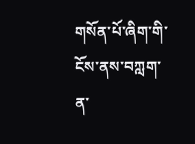གསོན་པོ་ཞིག་གི་ངོས་ནས་བཀླག་ན་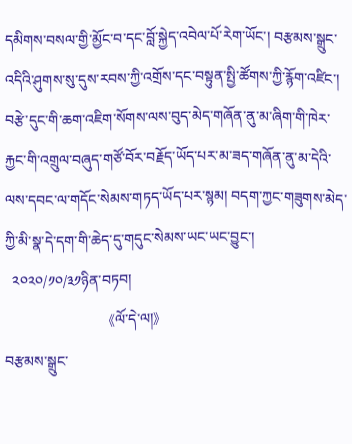དམིགས་བསལ་གྱི་མྱོང་བ་དང་བློ་སྐྱེད་འབེལ་པོ་རེག་ཡོང་། བརྩམས་སྒྲུང་འདིའི་ཤུགས་སུ་དུས་རབས་ཀྱི་འགྲོས་དང་བསྟུན་སྤྱི་ཚོགས་ཀྱི་རྙོག་འཛིང་། བརྩེ་དུང་གི་ཆག་འཇིག་སོགས་ལས་བུད་མེད་གཞོན་ནུ་མ་ཞིག་གི་ཁེར་རྐྱང་གི་འགྲུལ་བཞུད་གཙོ་བོར་བརྗོད་ཡོད་པར་མ་ཟད་གཞོན་ནུ་མ་དེའི་ལས་དབང་ལ་གདོང་སེམས་གཏད་ཡོད་པར་སྙམ། བདག་ཀྱང་གཟུགས་མེད་ཀྱི་མི་སྣ་དེ་དག་གི་ཆེད་དུ་གདུང་སེམས་ཡང་ཡང་བྱུང་།
  ༢༠༢༠/༡༠/༣༡ཉིན་བཏབ།
                                《ལོ་དེ་ལ།》
བརྩམས་སྒྲུང་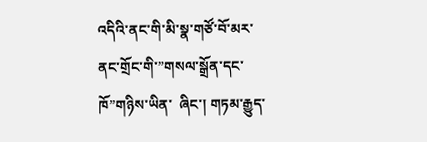འདིའི་ནང་གི་མི་སྣ་གཙོ་བོ་མར་ནང་གྲོང་གི་”གསལ་སྒྲོན་དང་ཁོ”གཉིས་ཡིན་  ཞིང་། གཏམ་རྒྱུད་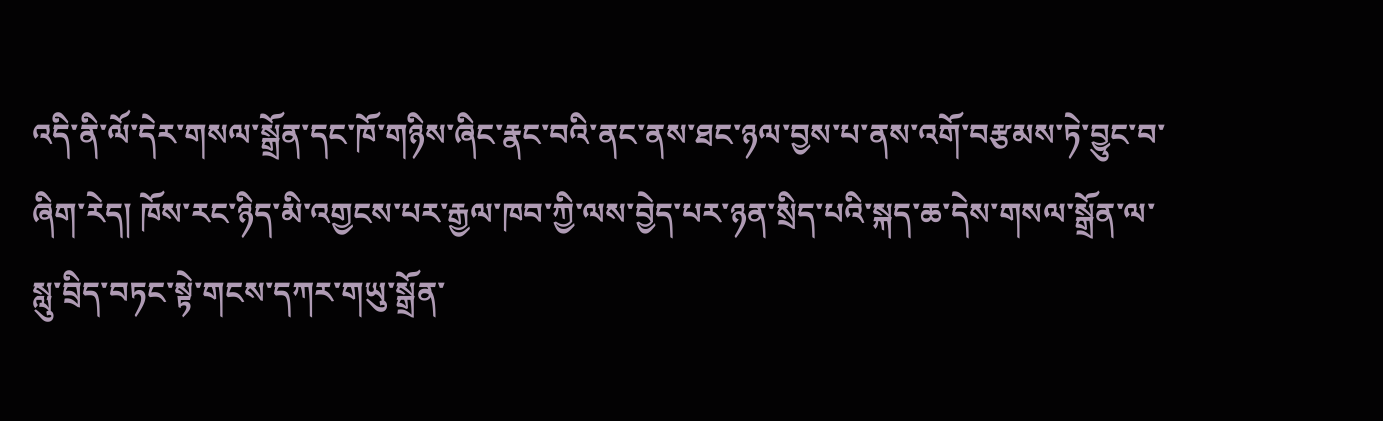འདི་ནི་ལོ་དེར་གསལ་སྒྲོན་དང་ཁོ་གཉིས་ཞིང་རྣང་བའི་ནང་ནས་ཐང་ཉལ་བྱས་པ་ནས་འགོ་བརྩམས་ཏེ་བྱུང་བ་ཞིག་རེད། ཁོས་རང་ཉིད་མི་འགྱངས་པར་རྒྱལ་ཁབ་ཀྱི་ལས་བྱེད་པར་ཉན་སྲིད་པའི་སྐད་ཆ་དེས་གསལ་སྒྲོན་ལ་སླུ་བྲིད་བཏང་སྟེ་གངས་དཀར་གཡུ་སྒྲོན་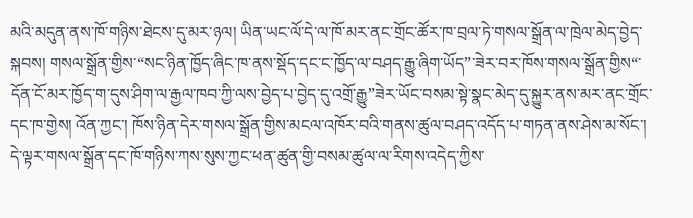མའི་མདུན་ནས་ཁོ་གཉིས་ཐེངས་དུ་མར་ཉལ། ཡིན་ཡང་ལོ་དེ་ལ་ཁོ་མར་ནང་གྲོང་ཚོར་ཁ་བྲལ་ཏེ་གསལ་སྒྲོན་ལ་ཁྲེལ་མེད་བྱེད་སྐབས། གསལ་སྒྲོན་གྱིས་“སང་ཉིན་ཁྱོད་ཞིང་ཁ་ནས་སྡོད་དང་ང་ཁྱོད་ལ་བཤད་རྒྱུ་ཞིག་ཡོད”་ཟེར་བར་ཁོས་གསལ་སྒྲོན་གྱིས“་དོན་ངོ་མར་ཁྱོད་ག་དུས་ཤིག་ལ་རྒྱལ་ཁབ་ཀྱི་ལས་བྱེད་པ་བྱེད་དུ་འགྲོ་རྒྱུ”ཟེར་ཡོང་བསམ་སྟེ་སྣང་མེད་དུ་སྐྱུར་ནས་མར་ནང་གྲོང་དང་ཁ་གྱེས། འོན་ཀྱང་། ཁོས་ཉིན་དེར་གསལ་སྒྲོན་གྱིས་མངལ་འཁོར་བའི་གནས་ཚུལ་བཤད་འདོད་པ་གཏན་ནས་ཤེས་མ་སོང་། དེ་ལྟར་གསལ་སྒྲོན་དང་ཁོ་གཉིས་ཀས་སུས་ཀྱང་ཕན་ཚུན་གྱི་བསམ་ཚུལ་ལ་རིགས་འདེད་ཀྱིས་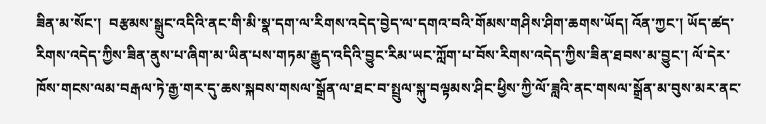ཟིན་མ་སོང་།  བརྩམས་སྒྲུང་འདིའི་ནང་གི་མི་སྣ་དག་ལ་རིགས་འདེད་བྱེད་ལ་དགའ་བའི་གོམས་གཤིས་ཤིག་ཆགས་ཡོད། འོན་ཀྱང་། ཡོད་ཚད་རིགས་འདེད་ཀྱིས་ཟིན་ནུས་པ་ཞིག་མ་ཡིན་པས་གཏམ་རྒྱུད་འདིའི་བྱུང་རིམ་ཡང་ཀློག་པ་བོས་རིགས་འདེད་ཀྱིས་ཟིན་ཐབས་མ་བྱུང་། ལོ་དེར་ཁོས་གངས་ལམ་བརྒལ་ཏེ་རྒྱ་གར་དུ་ཆས་སྐབས་གསལ་སྒྲོན་ལ་ཐང་བ་སྤྲུལ་སྐུ་བལྟམས་ཤིང་ཕྱིས་ཀྱི་ལོ་ཟླའི་ནང་གསལ་སྒྲོན་མ་བུས་མར་ནང་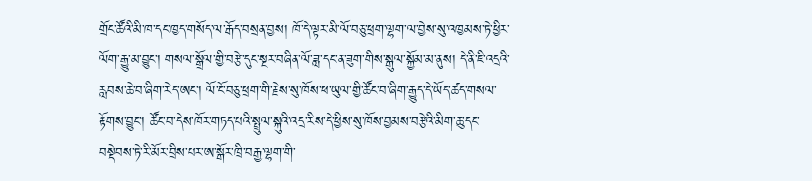གྲོང་ཚོའི་མི་ཁ་དང་ཁྱད་གསོད་ལ་རྒོད་བསྲན་བྱས། ཁོ་དེ་ལྟར་མི་ལོ་བཅུ་ཕྲག་ལྷག་ལ་བྱེས་སུ་འཁྱམས་ཏེ་ཕྱིར་ལོག་རྒྱུ་མ་བྱུང་། གསལ་སྒྲོལ་གྱི་བརྩེ་དུང་སྔར་བཞིན་ལོ་ཟླ་དང་ན་ཟུག་གིས་སྒུལ་སྐྱོམ་མ་ནུས། དེ་ནི་ཇི་འདྲའི་རླབས་ཆེ་བ་ཞིག་རེད་ཨང་། ལོ་ངོ་བཅུ་ཕྲག་གི་རྗེས་སུ་ཁོས་ཕ་ཡུལ་གྱི་ཚོང་བ་ཞིག་རྒྱུད་དེ་ཡོད་ཚད་གསལ་རྟོགས་བྱུང་། ཚོང་བ་དེས་ཁོར་གཏད་པའི་སྤྲུལ་སྐུའི་འདྲ་རིས་དེ་ཕྱིས་སུ་ཁོས་བྱམས་བརྩེའི་མིག་ཆུ་དང་བསྡེབས་ཏེ་རི་མོར་བྲིས་པར་ཨ་སྒོར་ཁྲི་བརྒྱ་ལྷག་གི་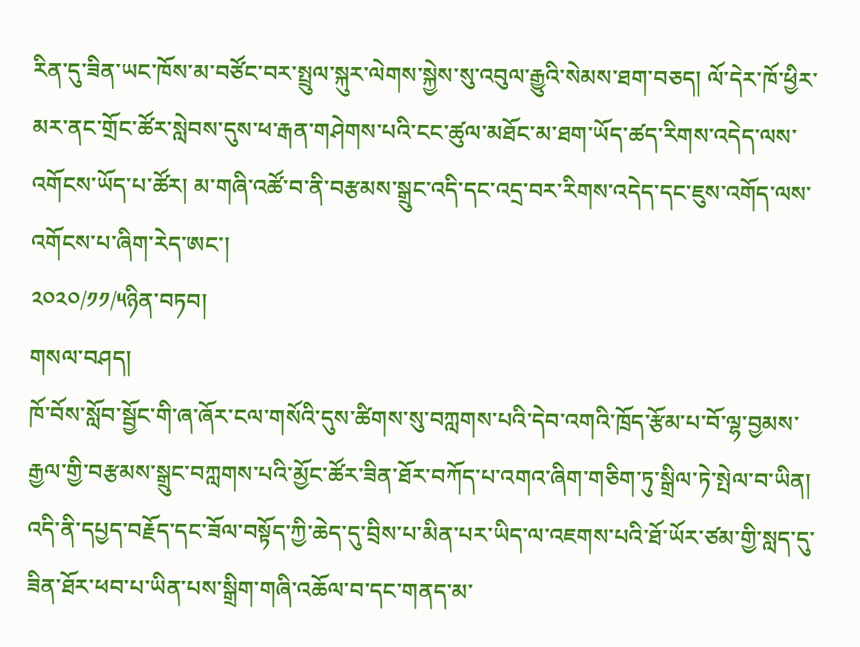རིན་དུ་ཟིན་ཡང་ཁོས་མ་བཙོང་བར་སྤྲུལ་སྐུར་ལེགས་སྐྱེས་སུ་འབུལ་རྒྱུའི་སེམས་ཐག་བཅད། ལོ་དེར་ཁོ་ཕྱིར་མར་ནང་གྲོང་ཚོར་སླེབས་དུས་ཕ་རྒན་གཤེགས་པའི་ངང་ཚུལ་མཐོང་མ་ཐག་ཡོད་ཚད་རིགས་འདེད་ལས་འགོངས་ཡོད་པ་ཚོར། མ་གཞི་འཚོ་བ་ནི་བརྩམས་སྒྲུང་འདི་དང་འདྲ་བར་རིགས་འདེད་དང་ཇུས་འགོད་ལས་འགོངས་པ་ཞིག་རེད་ཨང་།
༢༠༢༠/༡༡/༥ཉིན་བཏབ།
གསལ་བཤད།
ཁོ་བོས་སློབ་སྦྱོང་གི་ཞ་ཞོར་ངལ་གསོའི་དུས་ཚིགས་སུ་བཀླགས་པའི་དེབ་འགའི་ཁྲོད་རྩོམ་པ་བོ་ལྷ་བྱམས་རྒྱལ་གྱི་བརྩམས་སྒྲུང་བཀླགས་པའི་མྱོང་ཚོར་ཟིན་ཐོར་བཀོད་པ་འགའ་ཞིག་གཅིག་ཏུ་སྒྲིལ་ཏེ་སྤེལ་བ་ཡིན། འདི་ནི་དཔྱད་བརྗོད་དང་ཟོལ་བསྟོད་ཀྱི་ཆེད་དུ་བྲིས་པ་མིན་པར་ཡིད་ལ་འཇགས་པའི་ཐོ་ཡོར་ཙམ་གྱི་སླད་དུ་ཟིན་ཐོར་ཕབ་པ་ཡིན་པས་སྒྲིག་གཞི་འཆོལ་བ་དང་གནད་མ་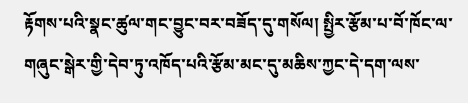རྟོགས་པའི་སྣང་ཚུལ་གང་བྱུང་བར་བཟོད་དུ་གསོལ། སྤྱིར་རྩོམ་པ་བོ་ཁོང་ལ་གཞུང་སྒེར་གྱི་དེབ་ཏུ་འཁོད་པའི་རྩོམ་མང་དུ་མཆིས་ཀྱང་དེ་དག་ལས་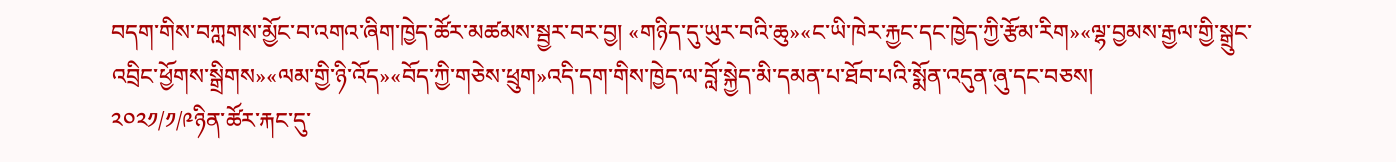བདག་གིས་བཀླགས་མྱོང་བ་འགའ་ཞིག་ཁྱེད་ཚོར་མཚམས་སྦྱར་བར་བྱ། «གཉིད་དུ་ཡུར་བའི་ཆུ»«ང་ཡི་ཁེར་རྐྱང་དང་ཁྱེད་ཀྱི་རྩོམ་རིག»«ལྷ་བྱམས་རྒྱལ་གྱི་སྒྲུང་འབྲིང་ཕྱོགས་སྒྲིགས»«ལམ་གྱི་ཉི་འོད»«བོད་ཀྱི་གཅེས་ཕྲུག»འདི་དག་གིས་ཁྱེད་ལ་བློ་སྐྱེད་མི་དམན་པ་ཐོབ་པའི་སྨོན་འདུན་ཞུ་དང་བཅས།
༢༠༢༡/༡/༩ཉིན་ཚོར་རྐང་དུ་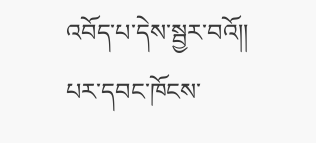འབོད་པ་དེས་སྦྱར་བའོ།།
པར་དབང་ཁོངས་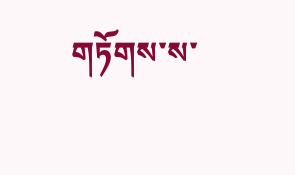གཏོགས་ས་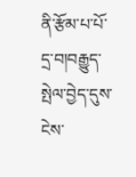ནི་རྩོམ་པ་པོ་དྲ་བ།བརྒྱུད་སྤེལ་བྱེད་དུས་ངེས་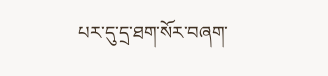པར་དུ་དྲ་ཐག་སོར་བཞག་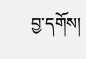བྱ་དགོས།